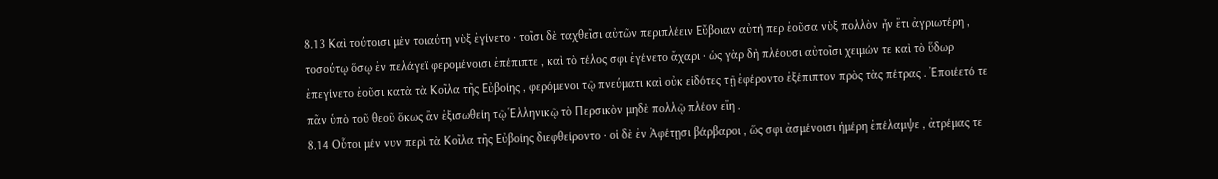8.13 Καὶ τούτοισι μὲν τοιαύτη νὺξ ἐγίνετο · τοῖσι δὲ ταχθεῖσι αὐτῶν περιπλέειν Εὔβοιαν αὐτή περ ἐοῦσα νὺξ πολλὸν ἦν ἔτι ἀγριωτέρη , τοσούτῳ ὅσῳ ἐν πελάγεϊ φερομένοισι ἐπέπιπτε , καὶ τὸ τέλος σφι ἐγένετο ἄχαρι · ὡς γὰρ δὴ πλέουσι αὐτοῖσι χειμών τε καὶ τὸ ὕδωρ ἐπεγίνετο ἐοῦσι κατὰ τὰ Κοῖλα τῆς Εὐβοίης , φερόμενοι τῷ πνεύματι καὶ οὐκ εἰδότες τῇ ἐφέροντο ἐξέπιπτον πρὸς τὰς πέτρας . Ἐποιέετό τε πᾶν ὑπὸ τοῦ θεοῦ ὅκως ἂν ἐξισωθείη τῷ Ἑλληνικῷ τὸ Περσικὸν μηδὲ πολλῷ πλέον εἴη .
8.14 Οὗτοι μέν νυν περὶ τὰ Κοῖλα τῆς Εὐβοίης διεφθείροντο · οἱ δὲ ἐν Ἀφέτῃσι βάρβαροι , ὥς σφι ἀσμένοισι ἡμέρη ἐπέλαμψε , ἀτρέμας τε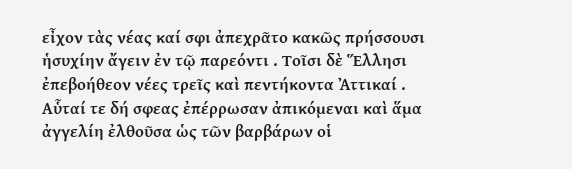εἶχον τὰς νέας καί σφι ἀπεχρᾶτο κακῶς πρήσσουσι ἡσυχίην ἄγειν ἐν τῷ παρεόντι . Τοῖσι δὲ Ἕλλησι ἐπεβοήθεον νέες τρεῖς καὶ πεντήκοντα Ἀττικαί . Αὗταί τε δή σφεας ἐπέρρωσαν ἀπικόμεναι καὶ ἅμα ἀγγελίη ἐλθοῦσα ὡς τῶν βαρβάρων οἱ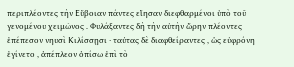περιπλέοντες τὴν Εὔβοιαν πάντες εἴησαν διεφθαρμένοι ὑπὸ τοῦ γενομένου χειμῶνος . Φυλάξαντες δὴ τὴν αὐτὴν ὥρην πλέοντες ἐπέπεσον νηυσὶ Κιλίσσῃσι · ταύτας δὲ διαφθείραντες , ὡς εὐφρόνη ἐγίνετο , ἀπέπλεον ὀπίσω ἐπὶ τὸ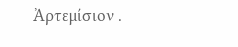Ἀρτεμίσιον .